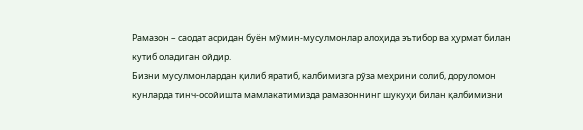Рамазон – саодат асридан буён мўмин-мусулмонлар алоҳида эътибор ва ҳурмат билан кутиб оладиган ойдир.
Бизни мусулмонлардан қилиб яратиб, калбимизга рўза меҳрини солиб, доруломон кунларда тинч-осойишта мамлакатимизда рамазоннинг шукуҳи билан қалбимизни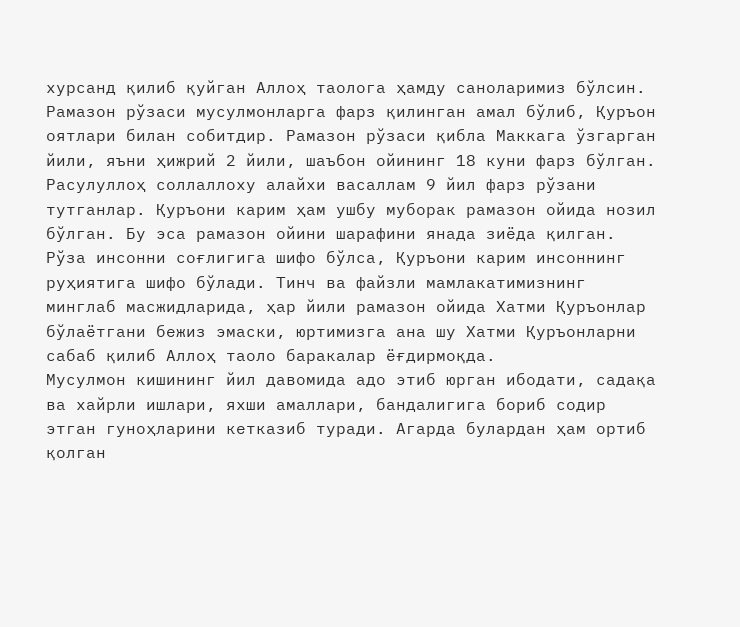хурсанд қилиб қуйган Аллоҳ таолога ҳамду саноларимиз бўлсин.
Рамазон рўзаси мусулмонларга фарз қилинган амал бўлиб, Қуръон оятлари билан собитдир. Рамазон рўзаси қибла Маккага ўзгарган йили, яъни ҳижрий 2 йили, шаъбон ойининг 18 куни фарз бўлган. Расулуллоҳ соллаллоху алайхи васаллам 9 йил фарз рўзани тутганлар. Қуръони карим ҳам ушбу муборак рамазон ойида нозил бўлган. Бу эса рамазон ойини шарафини янада зиёда қилган. Рўза инсонни соғлигига шифо бўлса, Қуръони карим инсоннинг руҳиятига шифо бўлади. Тинч ва файзли мамлакатимизнинг минглаб масжидларида, ҳар йили рамазон ойида Хатми Қуръонлар бўлаётгани бежиз эмаски, юртимизга ана шу Хатми Қуръонларни сабаб қилиб Аллоҳ таоло баракалар ёғдирмоқда.
Мусулмон кишининг йил давомида адо этиб юрган ибодати, садақа ва хайрли ишлари, яхши амаллари, бандалигига бориб содир этган гуноҳларини кетказиб туради. Агарда булардан ҳам ортиб қолган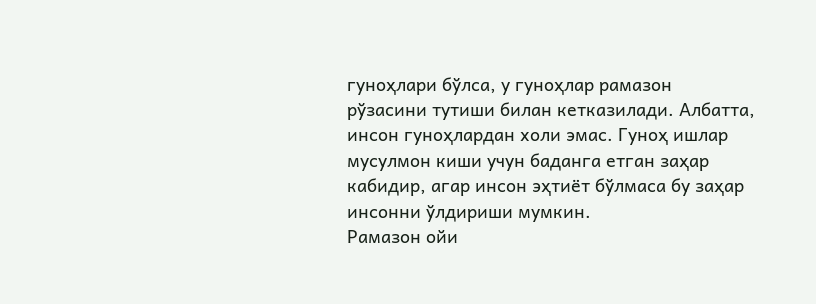гуноҳлари бўлса, у гуноҳлар рамазон рўзасини тутиши билан кетказилади. Албатта, инсон гуноҳлардан холи эмас. Гуноҳ ишлар мусулмон киши учун баданга етган заҳар кабидир, агар инсон эҳтиёт бўлмаса бу заҳар инсонни ўлдириши мумкин.
Рамазон ойи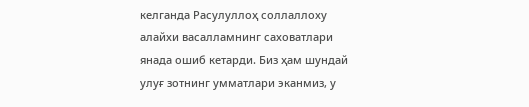келганда Расулуллоҳ соллаллоху алайхи васалламнинг саховатлари янада ошиб кетарди. Биз ҳам шундай улуғ зотнинг умматлари эканмиз, у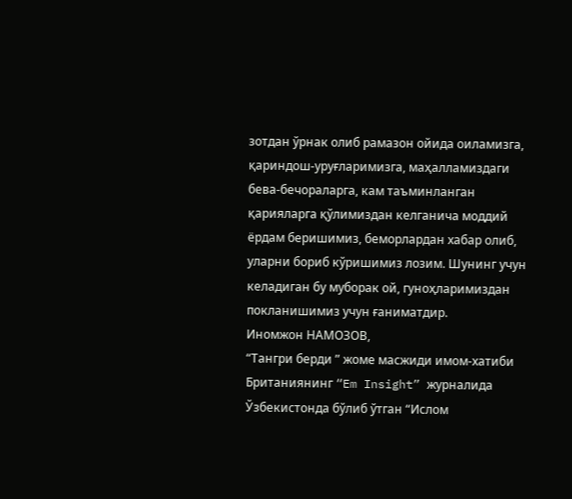зотдан ўрнак олиб рамазон ойида оиламизга, қариндош-уруғларимизга, маҳалламиздаги бева-бечораларга, кам таъминланган қарияларга қўлимиздан келганича моддий ёрдам беришимиз, беморлардан хабар олиб, уларни бориб кўришимиз лозим. Шунинг учун келадиган бу муборак ой, гуноҳларимиздан покланишимиз учун ғаниматдир.
Иномжон НАМОЗОВ,
“Тангри берди ” жоме масжиди имом-хатиби
Британиянинг “Em Insight” журналида Ўзбекистонда бўлиб ўтган “Ислом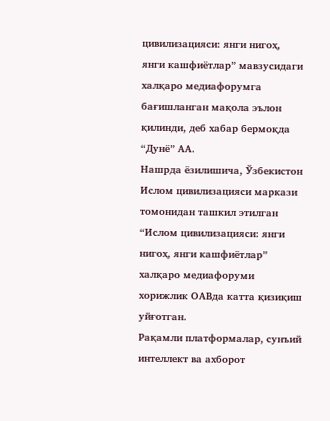цивилизацияси: янги нигоҳ, янги кашфиётлар” мавзусидаги халқаро медиафорумга бағишланган мақола эълон қилинди, деб хабар бермоқда “Дунё” АА.
Нашрда ёзилишича, Ўзбекистон Ислом цивилизацияси маркази томонидан ташкил этилган “Ислом цивилизацияси: янги нигоҳ, янги кашфиётлар” халқаро медиафоруми хорижлик ОАВда катта қизиқиш уйғотган.
Рақамли платформалар, сунъий интеллект ва ахборот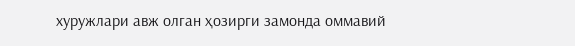хуружлари авж олган ҳозирги замонда оммавий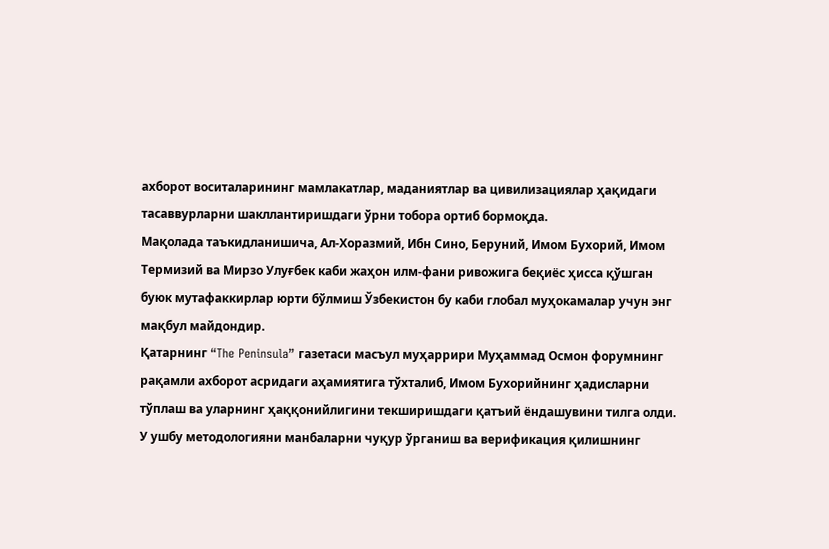ахборот воситаларининг мамлакатлар, маданиятлар ва цивилизациялар ҳақидаги тасаввурларни шакллантиришдаги ўрни тобора ортиб бормоқда.
Мақолада таъкидланишича, Ал-Хоразмий, Ибн Сино, Беруний, Имом Бухорий, Имом Термизий ва Мирзо Улуғбек каби жаҳон илм-фани ривожига беқиёс ҳисса қўшган буюк мутафаккирлар юрти бўлмиш Ўзбекистон бу каби глобал муҳокамалар учун энг мақбул майдондир.
Қатарнинг “The Peninsula” газетаси масъул муҳаррири Муҳаммад Осмон форумнинг рақамли ахборот асридаги аҳамиятига тўхталиб, Имом Бухорийнинг ҳадисларни тўплаш ва уларнинг ҳаққонийлигини текширишдаги қатъий ёндашувини тилга олди.
У ушбу методологияни манбаларни чуқур ўрганиш ва верификация қилишнинг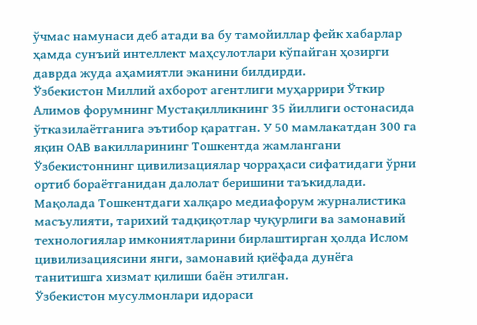ўчмас намунаси деб атади ва бу тамойиллар фейк хабарлар ҳамда сунъий интеллект маҳсулотлари кўпайган ҳозирги даврда жуда аҳамиятли эканини билдирди.
Ўзбекистон Миллий ахборот агентлиги муҳаррири Ўткир Алимов форумнинг Мустақилликнинг 35 йиллиги остонасида ўтказилаётганига эътибор қаратган. У 50 мамлакатдан 300 га яқин ОАВ вакилларининг Тошкентда жамлангани Ўзбекистоннинг цивилизациялар чорраҳаси сифатидаги ўрни ортиб бораётганидан далолат беришини таъкидлади.
Мақолада Тошкентдаги халқаро медиафорум журналистика масъулияти, тарихий тадқиқотлар чуқурлиги ва замонавий технологиялар имкониятларини бирлаштирган ҳолда Ислом цивилизациясини янги, замонавий қиёфада дунёга танитишга хизмат қилиши баён этилган.
Ўзбекистон мусулмонлари идораси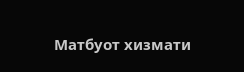Матбуот хизмати